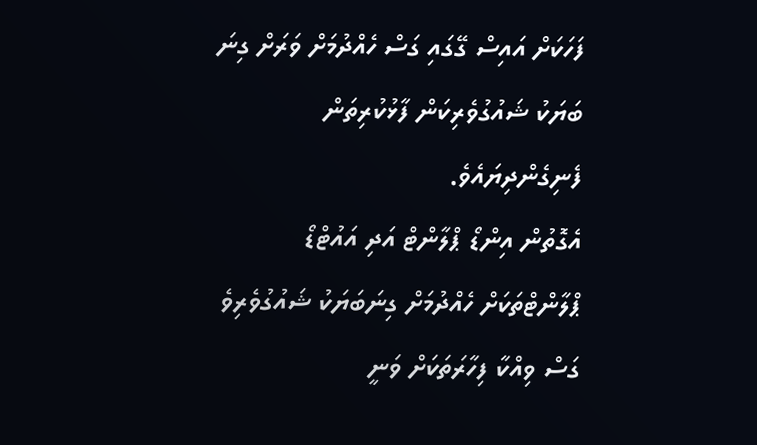ފަހަކަށް އައިސް ގޭގައި ގަސް ހެއްދުމަށް ވަރަށް ގިނަ ބަޔަކު ޝައުގުވެރިކަން ފާޅުކުރިތަން ފެނިގެންދިޔައެވެ.
އެގޮތުން އިންޑޯ ޕްލާންޓް އަދި އައުޓްޑޯ ޕްލާންޓްތަކަށް ހެއްދުމަށް ގިނަބަޔަކު ޝައުގުވެރިވެ ގަސް ވިއްކާ ފިހާރަތަކަށް ވަނީ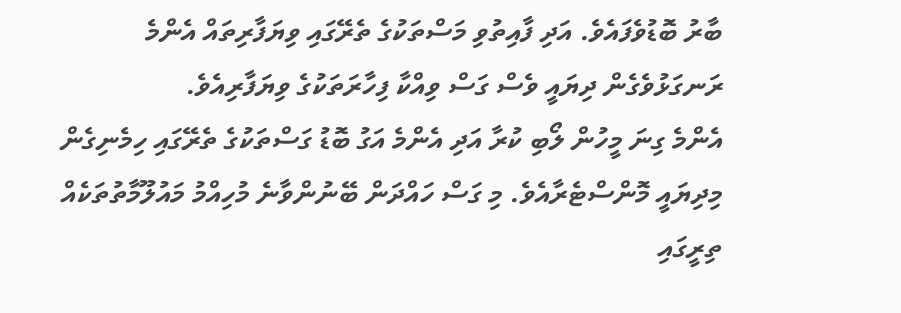ބާރު ބޮޑުވެފައެވެ. އަދި ފާއިތުވި މަސްތަކުގެ ތެރޭގައި ވިޔަފާރިތައް އެންމެ ރަނގަޅުވެގެން ދިޔައީ ވެސް ގަސް ވިއްކާ ފިހާރަތަކުގެ ވިޔަފާރިއެވެ.
އެންމެ ގިނަ މީހުން ލޯބި ކުރާ އަދި އެންމެ އަގު ބޮޑު ގަސްތަކުގެ ތެރޭގައި ހިމެނިގެން މިދިޔައީ މޮންސްޓެރާއެވެ. މި ގަސް ހައްދަން ބޭނުންވާނެ މުހިއްމު މައުލޫމާތުތަކެއް ތިރީގައި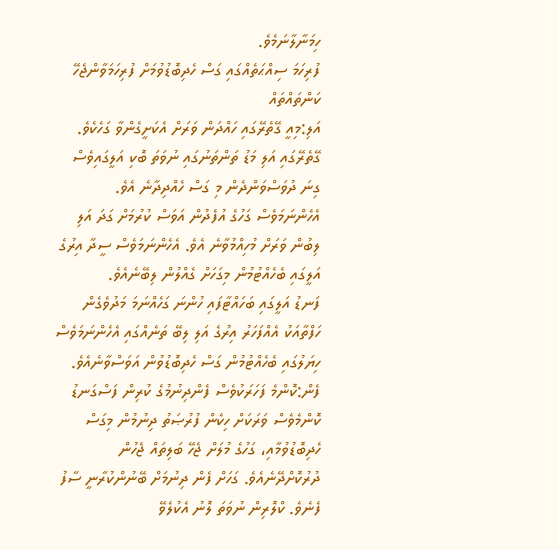ހިމަނާލާނަމެވެ.
ފުރިހަމަ ސިއްޙަތެއްގައި ގަސް ހެދިބޮޑުވުމަށް ފުރިހަމަވާންޖެހޭ ކަންތައްތައް
އަލި:މިއީ ގޭތެރޭގައި ހައްދަން ވަރަށް އެކަށީގެންވާ ގަހެކެވެ. ގޭތެރޭގައި އަލި މަޑު ތަންތަނުގައި ނުވަތަ ބޮކި އަލީގައިވެސް ގިނަ ދުވަސްވަންދެން މި ގަސް ހެއްދިދާނެ އެވެ. އެހެންނަމަވެސް ގަހުގެ އުފެދުން އަވަސް ކުރުމަށް ގަދަ އަލި ލިބުން ވަރަށް މުހިއްމުވާނެ އެވެ. އެހެންނަމަވެސް ސީދާ އިރުގެ އަލީގައި ބެހެއްޓުމުން މިގަހަށް ގެއްލުން ލިބޭނެއެވެ.
ފަނޑު އަލީގައި ބަހައްޓާފައި ހުންނަ ގަހެއްނަމަ މަދުވެގެން ހަފްތާއަކު އެއްފަހަރު އިރުގެ އަލި ލިބޭ ތަނެއްގައި އެހެންނަމަވެސް ހިޔަލުގައި ބެހެއްޓުމުން ގަސް ހެދިބޮޑުވުން އަވަސްވާނެއެވެ.
ފެން:ކޮންމެ ފަހަރަކުވެސް ފެންދިނުމުގެ ކުރިން ފަސްގަނޑު ކޮންމެވެސް ވަރަކަށް ހިކެން ފުރުޞަތު ދިނުމުން މިގަސް ހެދިބޮޑުވުމާއި، ގަހުގެ މުލަށް ޖެހޭ ބަލިތައް ޖެހުން ދުރުކޮށްދޭނެއެވެ. ގަހަށް ފެން ދިނުމަށް ބޭނުންކުރާނީ ސާފު ފެނެވެ. ކްލޮރިން ނުވަތަ ލޮނު އެކުލެވޭ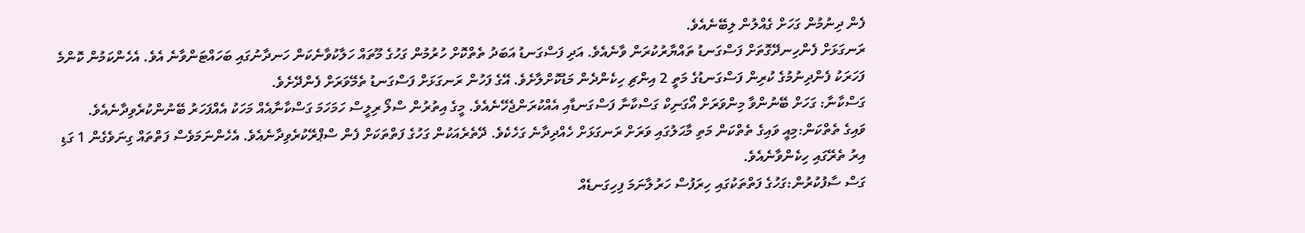ފެން ދިނުމުން ގަހަށް ގެއްލުން ލިބޭނެއެވެ.
ރަނގަޅަށް ފެންހިނދޭގޮތަށް ފަސްގަނޑު ތައްޔާރުކުރަން ވާނެއެވެ. އަދި ފަސްގަނޑު އަބަދު ތެތްކޮށް ހުރުމުން ގަހުގެ މޫތައް ހަލާކުވާނެކަން ހަނދާނުގައި ބަހައްޓަންވާނެ އެވެ. އެހެންކަމުން ކޮންމެ ފަހަރަކު ފެންދިނުމުގެ ކުރިން ފަސްގަނޑުގެ މަތީ 2 އިންޗި ހިކެންދެން މަޑުކޮށްލާށެވެ. އޭގެ ފަހުން ރަނގަޅަށް ފަސްގަނޑު ތެމޭވަރަށް ފެންދޭށެވެ.
ގަސްކާނާ: ގަހަށް ބޭނުންވާ މިންވަރަށް އޯގަނިކް ގަސްކާނާ ފަސްގަނޑާއި އެއްކުރަންޖެހޭނެއެވެ. މީގެ އިތުރުން ސްލޯ ރިލީސް ހަމަހަމަ ގަސްކާނާއެއް މަހަކު އެއްފަހަރު ބޭނުންކުރެވިދާނެއެވެ.
ވައިގެ ތެތްކަން:މިއީ ވައިގެ ތެތްކަން މަތި މާޙަލުގައި ވަރަށް ރަނގަޅަށް ހެއްދިދާނެ ގަހެކެވެ. ދޭތެރެއަކުން ގަހުގެ ފަތްތަކަށް ފެން ސްޕްރޭކުރެވިދާނެއެވެ. އެހެންނަމަވެސް ފަތްތައް ގިނަވެގެން 1 ގަޑި އިރު ތެރޭގައި ހިކެންވާނެއެވެ.
ގަސް ސާފުކުރުން:ގަހުގެ ފަތްތަކުގައި ހިރަފުސް ހަރުލާނަމަ ފިހިގަނޑެއް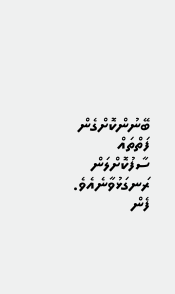ބޭނުންކޮށްގެން ފަތްތައް ސާފުކޮށްލަން ރަނގަޅުވާނެއެވެ. ފެން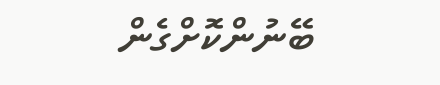ބޭނުންކޮށްގެން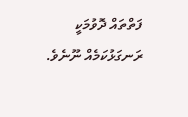ފަތްތައް ދޮވުމަކީ ރަނގަޅުކަމެއް ނޫނެވެ.